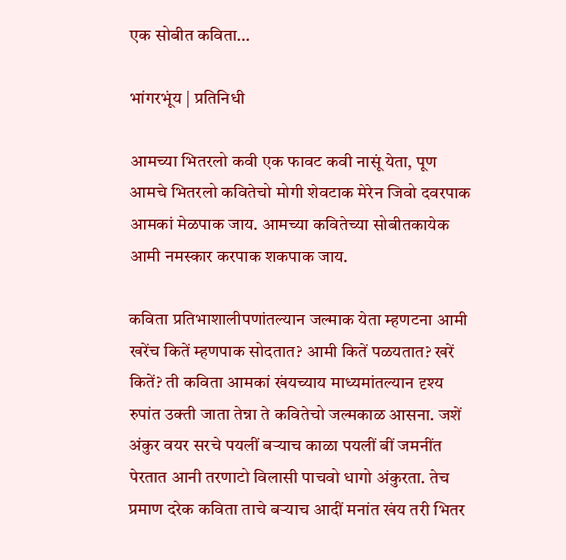एक सोबीत कविता…

भांगरभूंय | प्रतिनिधी

आमच्या भितरलो कवी एक फावट कवी नासूं येता, पूण आमचे भितरलो कवितेचो मोगी शेवटाक मेरेन जिवो दवरपाक आमकां मेळपाक जाय. आमच्या कवितेच्या सोबीतकायेक आमी नमस्कार करपाक शकपाक जाय.

कविता प्रतिभाशालीपणांतल्यान जल्माक येता म्हणटना आमी खरेंच कितें म्हणपाक सोदतात? आमी कितें पळयतात? खरें कितें? ती कविता आमकां खंयच्याय माध्यमांतल्यान दृश्य रुपांत उक्ती जाता तेन्ना ते कवितेचो जल्मकाळ आसना. जशें अंकुर वयर सरचे पयलीं बऱ्याच काळा पयलीं बीं जमनींत पेरतात आनी तरणाटो विलासी पाचवो धागो अंकुरता. तेच प्रमाण दरेक कविता ताचे बऱ्याच आदीं मनांत खंय तरी भितर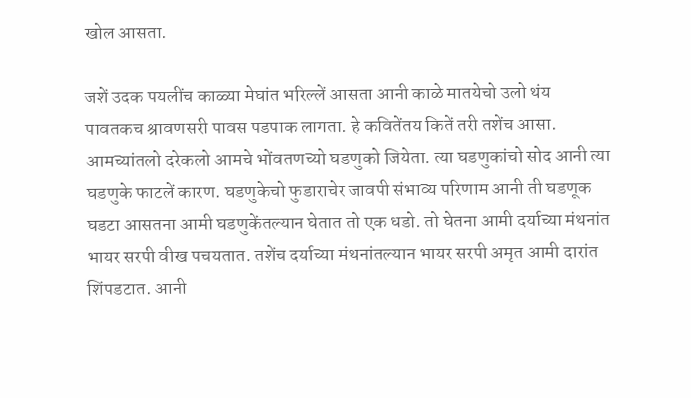खोल आसता.

जशें उदक पयलींच काळ्या मेघांत भरिल्लें आसता आनी काळे मातयेचो उलो थंय पावतकच श्रावणसरी पावस पडपाक लागता. हे कवितेंतय कितें तरी तशेंच आसा. आमच्यांतलो दरेकलो आमचे भोंवतणच्यो घडणुको जियेता. त्या घडणुकांचो सोद आनी त्या घडणुके फाटलें कारण. घडणुकेचो फुडाराचेर जावपी संभाव्य परिणाम आनी ती घडणूक घडटा आसतना आमी घडणुकेंतल्यान घेतात तो एक धडो. तो घेतना आमी दर्याच्या मंथनांत भायर सरपी वीख पचयतात. तशेंच दर्याच्या मंथनांतल्यान भायर सरपी अमृत आमी दारांत शिंपडटात. आनी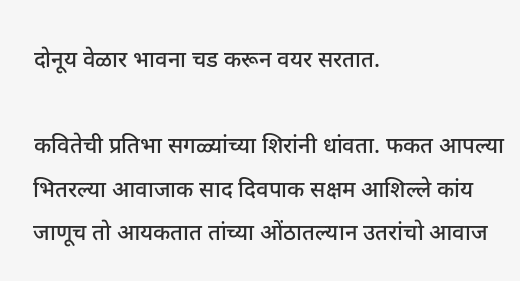दोनूय वेळार भावना चड करून वयर सरतात.

कवितेची प्रतिभा सगळ्यांच्या शिरांनी धांवता. फकत आपल्या भितरल्या आवाजाक साद दिवपाक सक्षम आशिल्ले कांय जाणूच तो आयकतात तांच्या ओंठातल्यान उतरांचो आवाज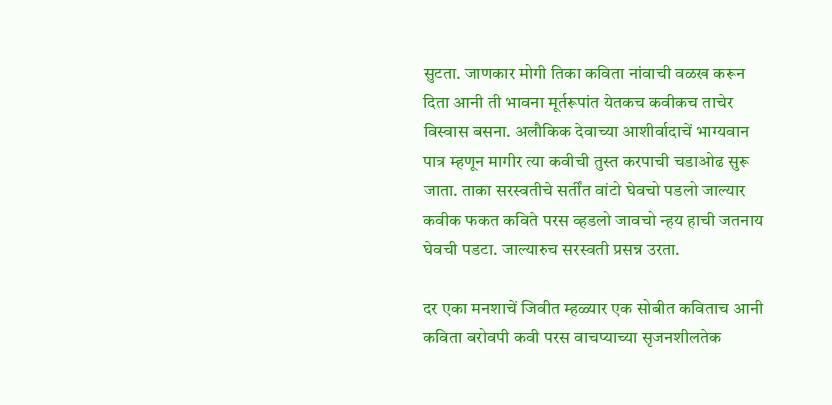सुटता. जाणकार मोगी तिका कविता नांवाची वळख करून दिता आनी ती भावना मूर्तरूपांत येतकच कवीकच ताचेर विस्वास बसना. अलौकिक देवाच्या आशीर्वादाचें भाग्यवान पात्र म्हणून मागीर त्या कवीची तुस्त करपाची चडाओढ सुरू जाता. ताका सरस्वतीचे सर्तींत वांटो घेवचो पडलो जाल्यार कवीक फकत कविते परस व्हडलो जावचो न्हय हाची जतनाय घेवची पडटा. जाल्यारुच सरस्वती प्रसन्न उरता.

दर एका मनशाचें जिवीत म्हळ्यार एक सोबीत कविताच आनी कविता बरोवपी कवी परस वाचप्याच्या सृजनशीलतेक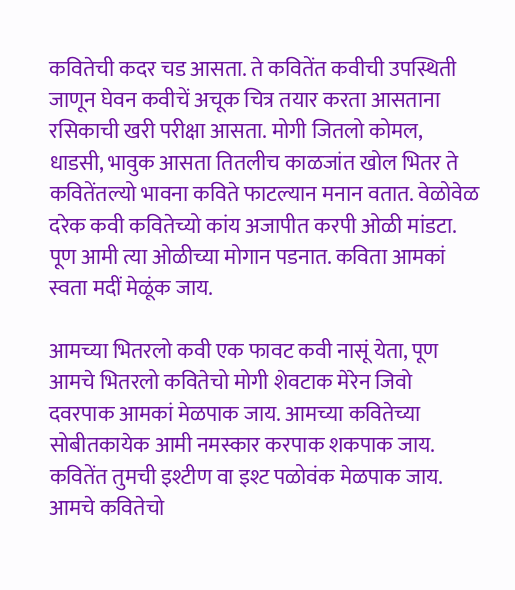कवितेची कदर चड आसता. ते कवितेंत कवीची उपस्थिती जाणून घेवन कवीचें अचूक चित्र तयार करता आसताना रसिकाची खरी परीक्षा आसता. मोगी जितलो कोमल, धाडसी, भावुक आसता तितलीच काळजांत खोल भितर ते कवितेंतल्यो भावना कविते फाटल्यान मनान वतात. वेळोवेळ दरेक कवी कवितेच्यो कांय अजापीत करपी ओळी मांडटा. पूण आमी त्या ओळीच्या मोगान पडनात. कविता आमकां स्वता मदीं मेळूंक जाय.

आमच्या भितरलो कवी एक फावट कवी नासूं येता, पूण आमचे भितरलो कवितेचो मोगी शेवटाक मेरेन जिवो दवरपाक आमकां मेळपाक जाय. आमच्या कवितेच्या सोबीतकायेक आमी नमस्कार करपाक शकपाक जाय. कवितेंत तुमची इश्टीण वा इश्ट पळोवंक मेळपाक जाय. आमचे कवितेचो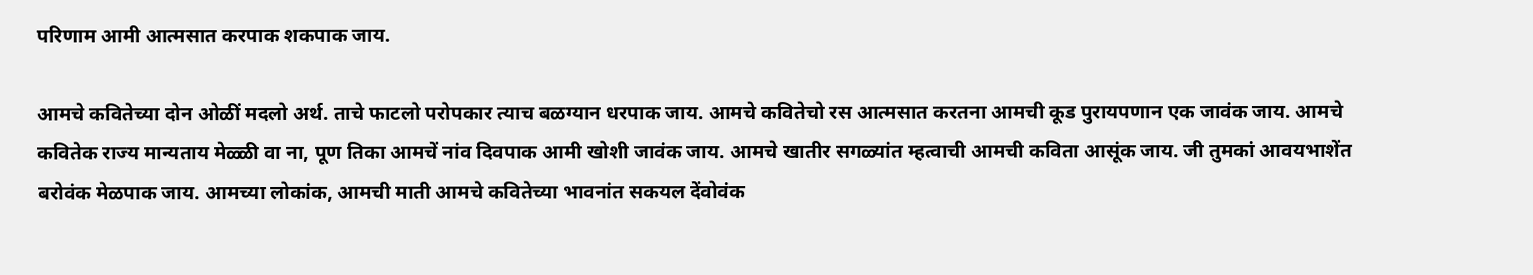परिणाम आमी आत्मसात करपाक शकपाक जाय.

आमचे कवितेच्या दोन ओळीं मदलो अर्थ. ताचे फाटलो परोपकार त्याच बळग्यान धरपाक जाय. आमचे कवितेचो रस आत्मसात करतना आमची कूड पुरायपणान एक जावंक जाय. आमचे कवितेक राज्य मान्यताय मेळ्ळी वा ना, पूण तिका आमचें नांव दिवपाक आमी खोशी जावंक जाय. आमचे खातीर सगळ्यांत म्हत्वाची आमची कविता आसूंक जाय. जी तुमकां आवयभाशेंत बरोवंक मेळपाक जाय. आमच्या लोकांक, आमची माती आमचे कवितेच्या भावनांत सकयल देंवोवंक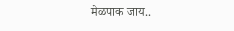मेळपाक जाय..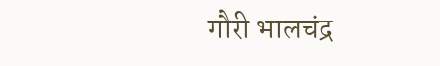गौरी भालचंद्र